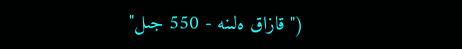("قازاق ەلىنە - 550 جىل"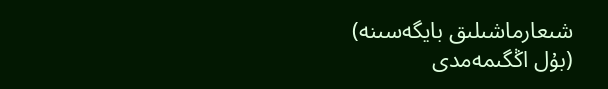شىعارماشىلىق بايگەسىنە)
(بۇل اڭگىمەمدى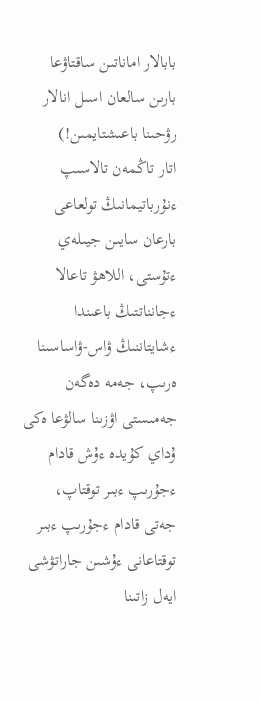بابالار اماناتىن ساقتاۋعا بارىن سالعان اسىل انالار رۋحىنا باعىشتايمىن!)
اتار تاڭمەن تالاسىپ ءنۇرباتيمانىڭ تولعاعى بارعان سايىن جيىلەي ءتۇستى، اللاھۋ تاعالا ءجانناتتىڭ باعىندا ءشايتاننىڭ ۋاس-ۋاساسىنا ەرىپ، جەمە دەگەن جەمىستى اۋزىنا سالۋعا ەكى ۇداي كۇيدە ءۇش قادام ءجۇرىپ ءبىر توقتاپ، جەتى قادام ءجۇرىپ ءبىر توقتاعانى ءۇشىن جاراتۋشى ايەل زاتىنا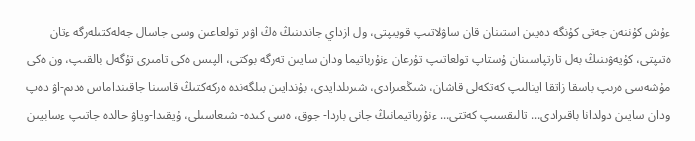ءۇش كۇننەن جەتى كۇنگە دەيىن استىنان قان ساۋلاتىپ قويىپتى، ول ازداي جاندىنىڭ ەڭ اۋىر تولعاعىن وسى جاسال جەلەكتىلەرگە ءتان ەتىپتى، كۇيەۋىنىڭ بەل تارتپاسىنان ۇستاپ تولعاتىپ تۇرعان ءنۇرباتيما ودان سايىن تەرگە بوكتى، الپىس ەكى تامىرى تۇگەل بالقىپ، ون ەكى مۇشەسى ەرىپ باسقا زاتقا اينالىپ كەتكەلى قاشان، شىڭعىرادى، شىرىلدايدى، بۇندايىن بىلگەندە ەركەكتىڭ قاسىنا جاقىنداماس ەدىم-اۋ دەپ ودان سايىن دولدانا باقىرادى... تالىقسىپ كەتتى... ءنۇرباتيمانىڭ جانى باردا- جوق، ەسى كىدە- شىعاسىلى، ۇيقىدا-وياۋ حالدە جاتىپ ءسابيىن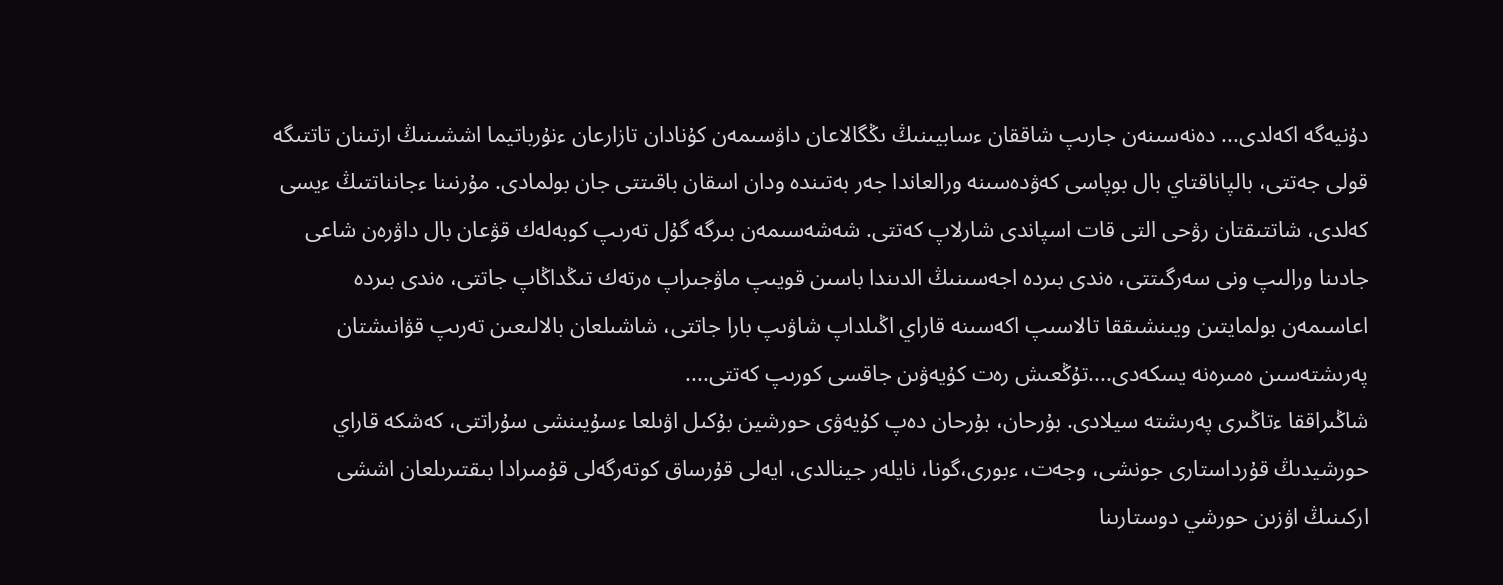دۇنيەگە اكەلدى... دەنەسىنەن جارىپ شاققان ءسابيىنىڭ ىڭگالاعان داۋسىمەن كۇنادان تازارعان ءنۇرباتيما اششىنىڭ ارتىنان تاتتىگە قولى جەتتى، بالپاناقتاي بال بوپاسى كەۋدەسىنە ورالعاندا جەر بەتىندە ودان اسقان باقىتتى جان بولمادى. مۇرنىنا ءجانناتتىڭ ءيسى كەلدى، شاتتىقتان رۋحى التى قات اسپاندى شارلاپ كەتتى. شەشەسىمەن بىرگە گۇل تەرىپ كوبەلەك قۋعان بال داۋرەن شاعى جادىنا ورالىپ ونى سەرگىتتى، ەندى بىردە اجەسىنىڭ الدىندا باسىن قويىپ ماۋجىراپ ەرتەك تىڭداڭاپ جاتتى، ەندى بىردە اعاسىمەن بولمايتىن ويىنشىققا تالاسىپ اكەسىنە قاراي اڭىلداپ شاۋىپ بارا جاتتى، شاشىلعان بالالىعىن تەرىپ قۋانىشتان پەرىشتەسىن ەمىرەنە يسكەدى....تۇڭعىش رەت كۇيەۋىن جاقسى كورىپ كەتتى....
شاڭىراققا ءتاڭىرى پەرىشتە سيلادى. بۇرحان، بۇرحان دەپ كۇيەۋى حورشين بۇكىل اۋىلعا ءسۇيىنشى سۇراتتى، كەشكە قاراي حورشيدىڭ قۇرداستارى جونشى، وجەت، ءبورى،گونا، نايلەر جينالدى، ايەلى قۇرساق كوتەرگەلى قۇمىرادا بىقتىرىلعان اششى اركىنىڭ اۋزىن حورشي دوستارىنا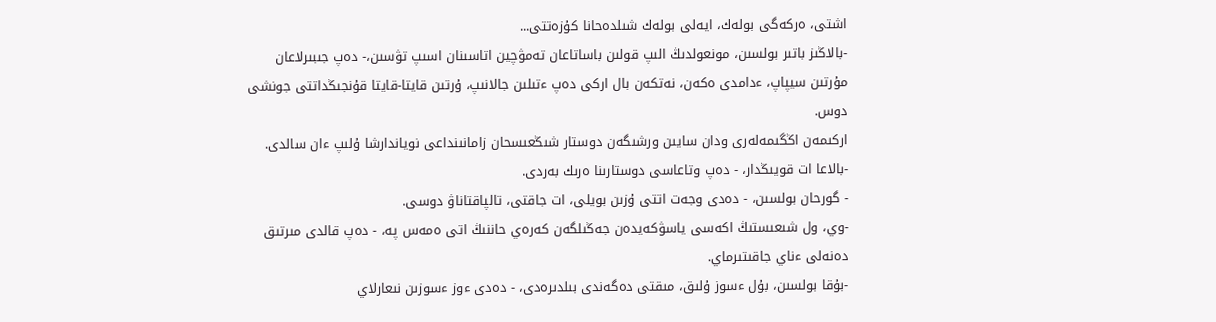اشتى، ەركەگى بولەك، ايەلى بولەك شىلدەحانا كۇزەتتى...
-بالاڭىز باتىر بولسىن، مونعولدىڭ الىپ قولىن باساتاعان تەمۋچين اتاسىنان اسىپ تۋسىن،- دەپ جىبىرلاعان مۇرتىن سيپاپ، ءدامدى ەكەن، نەتكەن بال اركى دەپ ءتىلىن جالانىپ، ۇرتىن قايتا-قايتا قۇنجىڭداتتى جونشى دوس.
اركىمەن اڭگىمەلەرى ودان سايىن ورشىگەن دوستار شىڭعىسحان زامانىنداعى نوياندارشا ۇلىپ ءان سالدى.
-بالاعا ات قويىڭدار، - دەپ وتاعاسى دوستارىنا ەرىك بەردى.
- گورحان بولسىن، - دەدى وجەت اتتى ۇزىن بويلى، ات جاقتى، تالپاقتاناۋ دوسى.
-وي، ول شىعىستىڭ اكەسى ياسۋكەيدەن جەڭىلگەن كەرەي حاننىڭ اتى ەمەس پە، - دەپ قالدى مىرتىق دەنەلى ءناي جاقىتىرماي.
-بۇقا بولسىن، بۇل ءسوز ۇلىق، مىقتى دەگەندى بىلدىرەدى، - دەدى ءوز ءسوزىن نىعارلاي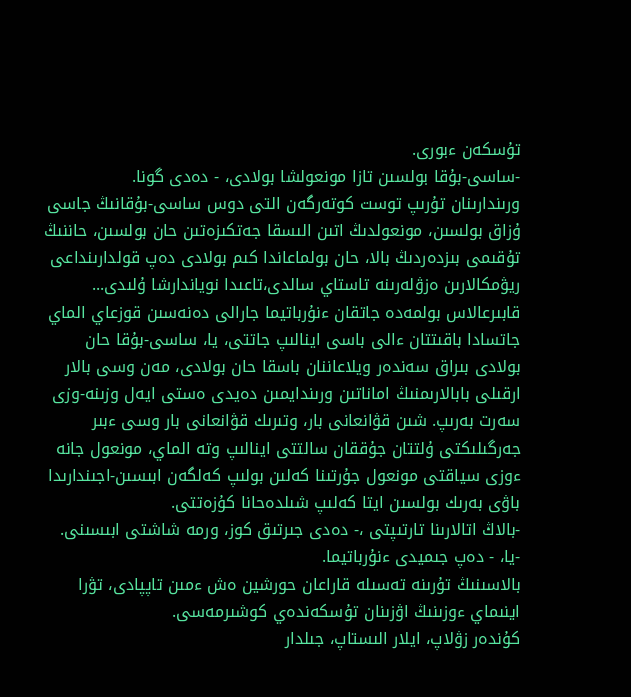تۇسكەن ءبورى.
-ساسى-بۇقا بولسىن تازا مونعولشا بولادى، - دەدى گونا.
ورىندارىنان تۇرىپ توست كوتەرگەن التى دوس ساسى-بۇقانىڭ جاسى ۇزاق بولسىن، مونعولدىڭ اتىن الىسقا جەتكىزەتىن حان بولسىن، حاننىڭ تۇقىمى بىزدەردىڭ بالا، حان بولماعاندا كىم بولادى دەپ قولدارىنداعى ريۋمكالارىن ەزۋلەرىنە تاستاي سالدى،تاعىدا نوياندارشا ۇلىدى... قابىرعالاس بولمەدە جاتقان ءنۇرباتيما جارالى دەنەسىن قوزعاي الماي جاتسادا باقىتتان ءالى باسى اينالىپ جاتتى، يا، ساسى-بۇقا حان بولادى بىراق سەندەر ويلاعاننان باسقا حان بولادى، مەن وسى بالار ارقىلى بابالارىمنىڭ اماناتىن ورىندايمىن دەيدى ەستى ايەل وزىنە-وزى سەرت بەرىپ. شىن قۋانعانى بار، وتىرىك قۋانعانى بار وسى ءبىر جەرگىلىكتى ۇلتتان جۇققان سالتتى اينالىپ وتە الماي، مونعول جانە ءوزى سياقتى مونعول جۇرتىنا كەلىن بولىپ كەلگەن ابىسىن-اجىندارىدا باۋى بەرىك بولسىن ايتا كەلىپ شىلدەحانا كۇزەتتى.
-بالاڭ اتالارىنا تارتىپتى ،- دەدى جىرتىق كوز، ورمە شاشتى ابىسىنى.
-يا، - دەپ جىميدى ءنۇرباتيما.
بالاسىنىڭ تۇرىنە تەسىلە قاراعان حورشين ەش ءمىن تاپپادى، تۋرا اينىماي ءوزىنىڭ اۋزىنان تۇسكەندەي كوشىرمەسى.
كۇندەر زۋلاپ، ايلار الىستاپ، جىلدار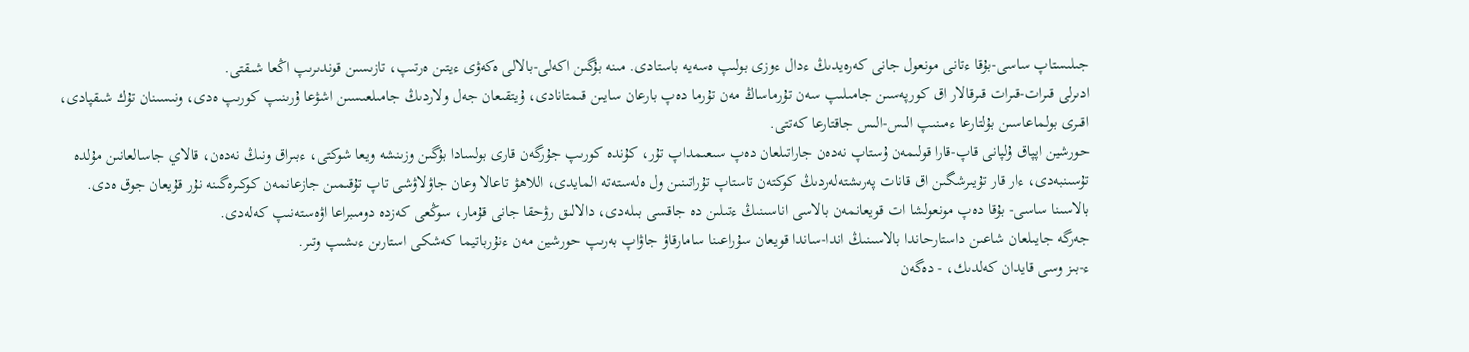جىلىستاپ ساسى-بۇقا ءتانى مونعول جانى كەرەيدىڭ ءدال ءوزى بولىپ ەسەيە باستادى. مىنە بۇگىن اكەلى-بالالى ەكەۋى ءيتىن ەرتىپ، تازىسىن قوندىرىپ اڭعا شىقتى.
ادىرلى قىرات-قىرات قىرقالار اق كورپەسىن جامىلىپ سەن تۇرماساڭ مەن تۇرما دەپ بارعان سايىن قىمتانادى، ۇيتقىعان جەل ولاردىڭ جامىلعىسىن اشۋعا ۇرىنىپ كورىپ ەدى، ونىسىنان تۇك شىقپادى، اقىرى بولماعاسىن بۇلتارعا ءمىنىپ الىس-الىس جاقتارعا كەتتى.
حورشين اپپاق ۇلپانى قاپ-قارا قولىمەن ۇستاپ نەدەن جاراتىلعان دەپ سىعىمداپ تۇر، كۇندە كورىپ جۇرگەن قارى بولسادا بۇگىن وزىنشە ويعا شوكتى، ءبىراق ونىڭ نەدەن، قالاي جاسالعانىن مۇلدە تۇسىنبەدى، ءار قار تۇيىرشگىن اق قانات پەرىشتەلەردىڭ كوكتەن تاستاپ تۇراتىنىن ول ەلەستەتە المايدى، اللاھۋ تاعالا وعان جاۋلاۋشى تاپ تۇقىمىن جازعانمەن كوكىرەگىنە نۇر قۇيعان جوق ەدى.
بالاسىنا ساسى- بۇقا دەپ مونعولشا ات قويعانمەن بالاسى اناسىنىڭ ءتىلىن دە جاقسى بىلەدى، دالالىق رۋحقا جانى قۇمار، سوڭعى كەزدە دومىبراعا اۋەستەنىپ كەلەدى.
جەرگە جايىلعان شاعىن داستارحاندا بالاسىنىڭ اندا-ساندا قويعان سۇراعىنا سامارقاۋ جاۋاپ بەرىپ حورشين مەن ءنۇرباتيما كەشكى استارىن ءىشىپ وتىر.
ء-بىز وسى قايدان كەلدىك، - دەگەن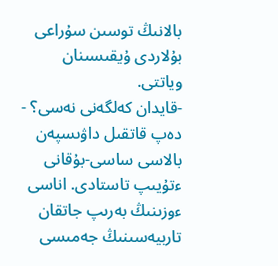بالانىڭ توسىن سۇراعى بۇلاردى ۇيقىسىنان وياتتى.
-قايدان كەلگەنى نەسى؟ - دەپ قاتقىل داۋىسپەن بالاسى ساسى-بۇقانى ءتۇيىپ تاستادى. اناسى ءوزىنىڭ بەرىپ جاتقان تاربيەسىنىڭ جەمىسى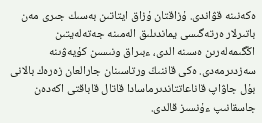ەكەنىنە قۋاندى. ۇزاقتان ۇزاق ايتاتىن بەسىك جىرى مەن باتىرلار ەرتەگىسى يماندىلىق الەمىنە جەتەلەيتىن اڭگىمەلەرىن ەسىنە الدى، ءبىراق ونىسىن كۇيەۋىنە سەزدىرمەدى. ەكى قاننىڭ ورتاسىنان جارالعان زەرەك بالانى بۇل جاۋاپ قاناعاتتاندىرماسادا قاتال قاباقتى اكەدەن جاسقانىپ ءۇنسىز قالدى.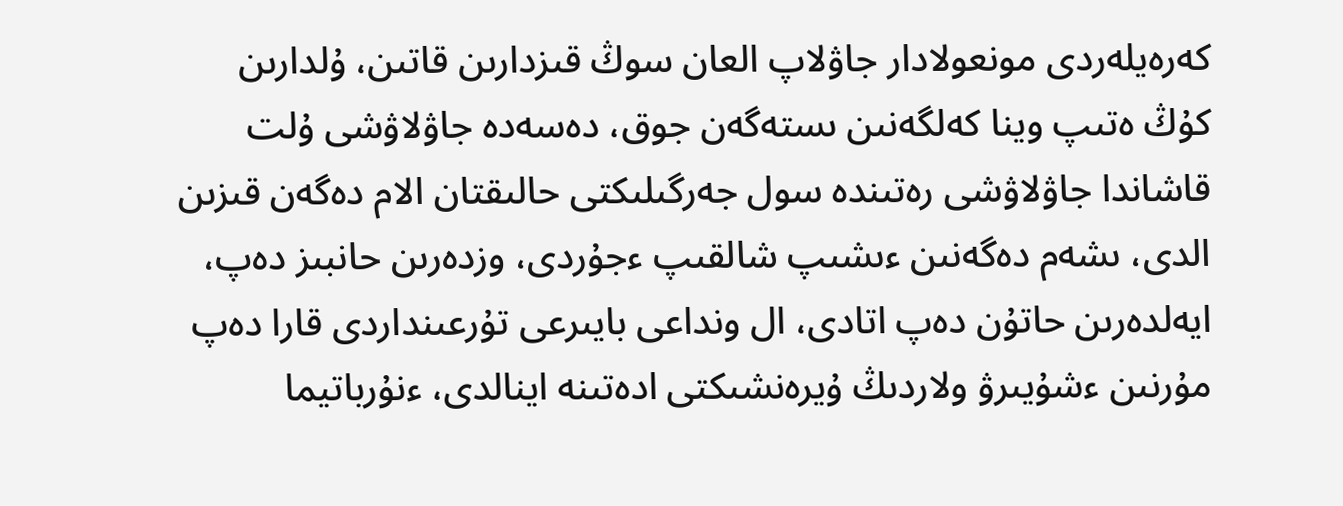كەرەيلەردى مونعولادار جاۋلاپ العان سوڭ قىزدارىن قاتىن، ۇلدارىن كۇڭ ەتىپ وينا كەلگەنىن ىستەگەن جوق، دەسەدە جاۋلاۋشى ۇلت قاشاندا جاۋلاۋشى رەتىندە سول جەرگىلىكتى حالىقتان الام دەگەن قىزىن الدى، ىشەم دەگەنىن ءىشىپ شالقىپ ءجۇردى، وزدەرىن حانبىز دەپ، ايەلدەرىن حاتۇن دەپ اتادى، ال ونداعى بايىرعى تۇرعىنداردى قارا دەپ مۇرنىن ءشۇيىرۋ ولاردىڭ ۇيرەنشىكتى ادەتىنە اينالدى، ءنۇرباتيما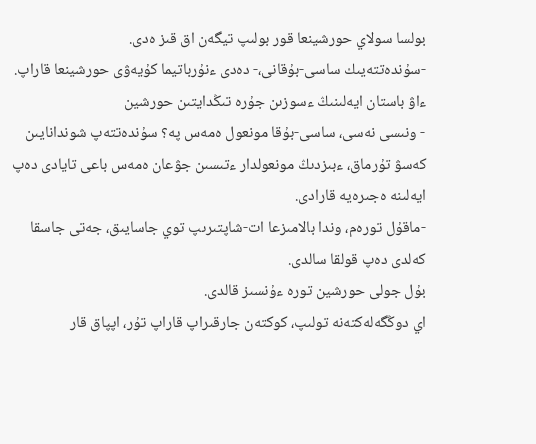بولسا سولاي حورشينعا قور بولىپ تيگەن اق قىز ەدى.
-سۇندەتتەيىك ساسى-بۇقانى،- دەدى ءنۇرباتيما كۇيەۋى حورشينعا قاراپ.
ءاۋ باستان ايەلىنىڭ ءسوزىن جۇرە تىڭدايتىن حورشين
- ونىسى نەسى، ساسى-بۇقا مونعول ەمەس پە؟ سۇندەتتەپ شوندانايىن كەسۋ تۇرماق، ءبىزدىڭ مونعولدار ءتىسىن جۋعان ەمەس باعى تايادى دەپ ايەلىنە ەجىرەيە قارادى.
-ماقۇل تورەم، وندا بالامىزعا ات-شاپتىرىپ توي جاسايىق، جەتى جاسقا كەلدى دەپ قولقا سالدى.
بۇل جولى حورشين تورە ءۇنسىز قالدى.
اي دوڭگەلەكتەنە تولىپ، كوكتەن جارقىراپ قاراپ تۇر، اپپاق قار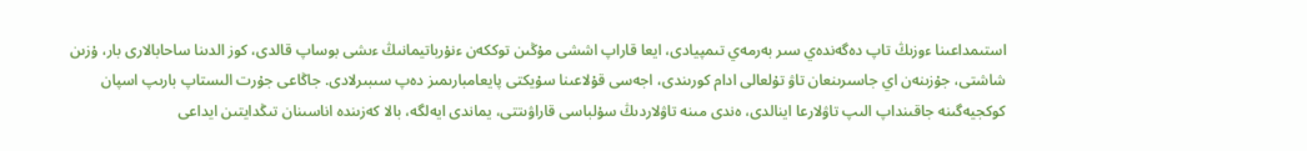استىمداعىنا ءوزىڭ تاپ دەگەندەي سىر بەرمەي تىمپيادى، ايعا قاراپ اششى مۇڭىن توككەن ءنۇرباتيمانىڭ ءىشى بوساپ قالدى، كوز الدىنا ساحابالارى بار، ۇزىن شاشتى، جۇزىنەن اي جاسىرىنعان تاۋ تۇلعالى ادام كورىندى، اجەسى قۇلاعىنا سۇيكتى پايعامبارىمىز دەپ سىبىرلادى. جاڭاعى جۇرت الىستاپ بارىپ اسپان كوكجيەگىنە جاقىنداپ الىپ تاۋلارعا اينالدى، ەندى مىنە تاۋلاردىڭ سۇلباسى قاراۋىتتى، يماندى ايەلگە، بالا كەزىندە اناسىنان تىڭدايتىن ايداعى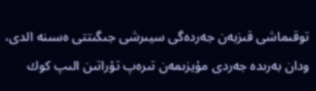توقىماشى قىزبەن جەردەگى سيىرشى جىگىتتى ەسىنە الدى، ودان بەرىدە جەردى مۇيزىمەن تىرەپ تۇراتىن الىپ كوك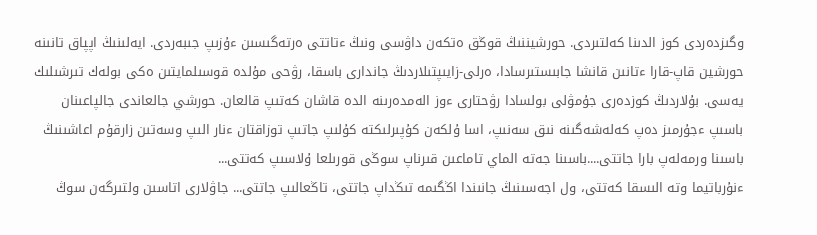وگىزدەردى كوز الدىنا كەلتىردى. حورشيننىڭ قوڭق ەتكەن داۋسى ونىڭ ءتاتتى ەرتەگىسىن ءۇزىپ جىبەردى. ايەلىنىڭ اپپاق تانىنە حورشين قاپ-قارا ءتانىن قانشا جابىستىرسادا، ەرلى-زايىپتىلاردىڭ جاندارى باسقا، رۋحى مۇلدە قوسىلمايتىن ەكى بولەك تىرشىلىك يەسى. بۇلاردىڭ كوزدەرى جۇمۋلى بولسادا رۋحتارى ءوز الەمدەرىنە الدە قاشان كەتىپ قالعان. حورشي جالعاندى جالپاعىنان باسىپ ءجۇرمىز دەپ كەلەشەگىنە نىق سەنىپ، اسا ۇلكەن كۇپىرلىكتە كۇلىپ جاتىپ توزاقتان ءنار الىپ وسەتىن زارقۇم اعاشىنىڭ باسىنا ورمەلەپ بارا جاتتى....باسىنا جەتە الماي تاماعىن قىرناپ سوڭى قورىلعا ۇلاسىپ كەتتى...
ءنۇرباتيما وتە الىسقا كەتتى، ول اجەسىنىڭ جانىندا اڭگىمە تىڭداپ جاتتى، تاڭعالىپ جاتتى... جاۋلارى اتاسىن ولتىرگەن سوڭ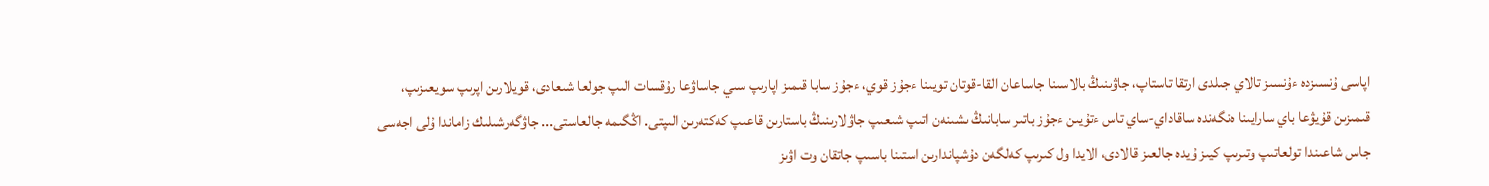اپاسى ۇنسىزدە ءۇنسىز تالاي جىلدى ارتقا تاستاپ، جاۋىنىڭ بالاسىنا جاساعان القا-قوتان تويىنا ءجۇز قوي، ءجۇز سابا قىمىز اپارىپ سىي جاساۋعا رۇقسات الىپ جولعا شىعادى، قويلارىن اپرىپ سويعىزىپ، قىمىزىن قۇيۋعا باي سارايىنا ەنگەندە ساقاداي-ساي تاس ءتۇيىن ءجۇز باتىر سابانىڭ ىشىنەن اتىپ شىعىپ جاۋلارىنىڭ باستارىن قاعىپ كەكتەرىن الىپتى. اڭگىمە جالعاستى... جاۋگەرشىلىك زاماندا ۇلى اجەسى جاس شاعىندا تولعاتىپ وتىرىپ كيىز ۇيدە جالعىز قالادى، الايدا ول كىرىپ كەلگەن دۇشپاندارىن استىنا باسىپ جاتقان وت اۋىز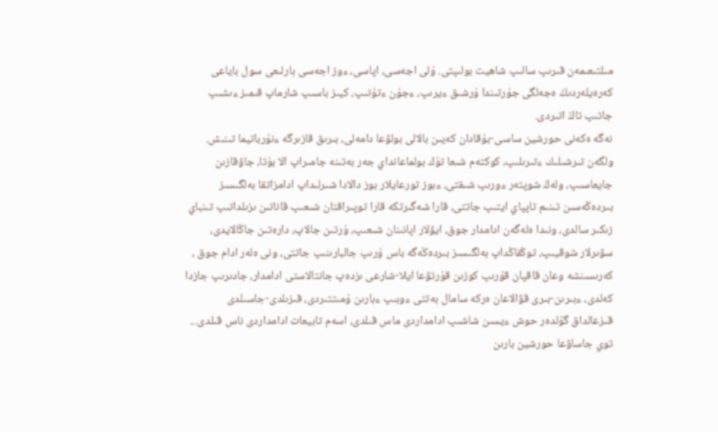مىلتىعىمەن قىرىپ سالىپ شاھيت بولىپتى. ۇلى اجەسى، اپاسى، ءوز اجەسى بارلىعى سول باياعى كەرەيلەردىڭ ەجەلگى جۇرتىندا ۇرشىق ءيرىپ، ءجۇن ءتۇتىپ، كيىز باسىپ شارماپ قىمىز ءىشىپ جاتىپ تاڭ اتىردى.
نەگە ەكەنى حورشين ساسى-بۇقادان كەيىن بالالى بولۋعا دامەلى، بىرىق قازىرگە ءنۇرباتيما تىنىش.
ولگەن تىرشىلىك ءتىرىلىپ، كوكتەم شىعا تۇك بولماعانداي جەر بەتىنە جامىراپ الا بۇتا، جاۋقازىن جايعاسىپ، ولەڭ شوپتەر ءورىپ شىقتى، ءبوز تورعايلار بوز دالادا شىرلىداپ ادامزاتقا بەلگىسىز بىردەڭەسىن تىنىم تاپپاي ايتىپ جاتتى، قارا شەگىرتكە قارا توپىراقتان شىعىپ قاناتىن ىزىلداتىپ تىنباي زىكىر سالدى، ونىدا ەلەگەن ادامدار جوق، ايۋلار اپانىنان شىعىپ، ۇرتىن جالاپ، دارەتىن جاڭالايدى، سۋىرلار شوقيىپ، توڭقاڭداپ بەلگىسىز بىردەڭەگە باس ۇرىپ جالبارىنىپ جاتتى، ونى ەلەر ادام جوق ، كەرىسىنشە وعان قاقپان قۇرىپ كوزىن قۇرتۋعا ايلا-شارعى ىزدەپ جانتالاستى ادامدار، جادىرىپ جازدا كەلدى، ءبىرىن-بىرى قۋالاعان ەركە سامال بەتتى ءوبىپ ءبارىن ۇمىتتىردى، قىزىلدى-جاسىلدى قىزعالداق گۇلدەر حوش ءيسىن شاشىپ ادامداردى ماس قىلدى، اسەم تابيعات ادامداردى ناس قىلدى...
توي جاساۋعا حورشين بارىن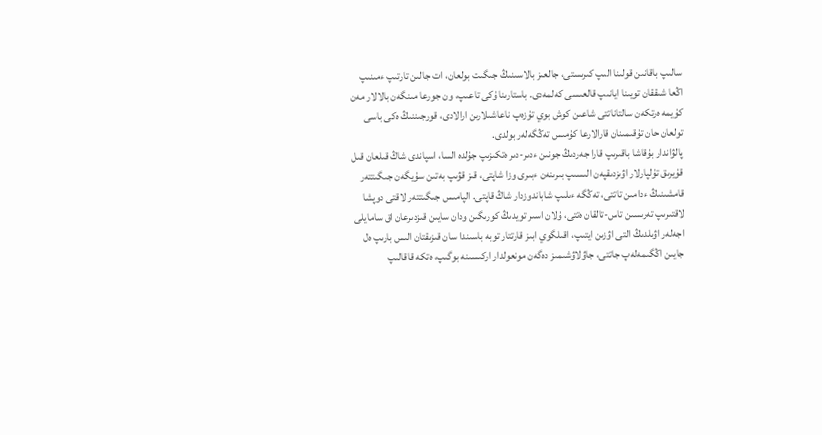سالىپ باقانىن قولىنا الىپ كىرىستى، جالعىز بالاسىنىڭ جىگىت بولعان، ات جالىن تارتىپ ءمىنىپ اڭعا شىققان تويىنا ايانىپ قالعىسى كەلمەدى. باستارىنا ۇكى تاعىپ، ون جورعا مىنگەن بالالار مەن كۇيمە ەرتكەن سالتاناتتى شاعىن كوش بوي تۇزەپ ناعاشىلارىن ارالادى، قورجىننىڭ ەكى باسى تولعان حان تۇقىمىنان قارالارعا كۇمىس تەڭگەلەر بولدى.
پالۋاندار بۇقاشا باقىرىپ قارا جەردىڭ جونىن ءدىر-دىر ەتكىزىپ جۇلدە السا، اسپاندى شاڭ قىلعان قىل قۇيرىق تۇلپارلار اۋىزدىقپەن الىسىپ بىرىنەن ءبىرى وزا شاپتى، قىز قۋىپ بەتىن سۇيگەن جىگىتتەر قامشىنىڭ ءدامىن تاتتى، تەڭگە ءىلىپ شاباندوزدار شاڭ قاپتى. الپامىس جىگىتتەر لاقتى دوپشا لاقتىرىپ تەرىسىن تاس-تالقان ەتتى، ۇلان اسىر تويدىڭ كورىگىن ودان سايىن قىزدىرعان اق سامايلى اجەلەر اۋىلدىڭ التى اۋزىن ايتىپ، اقىلگوي ابىز قارتتار توبە باسىندا سان قىزىقتان الىس بارىپ ەل جايىن اڭگىمەلەپ جاتتى، جاۋلاۋشىمىز دەگەن مونعولدار اركىسىنە بوگىپ، ەتكە قاقالىپ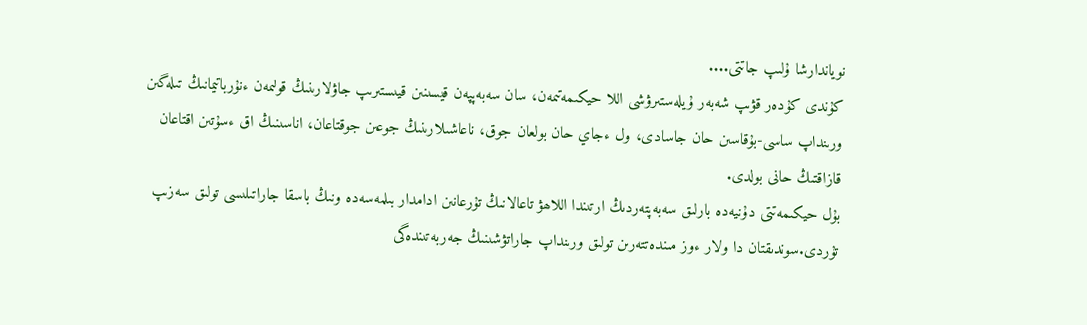نوياندارشا ۇلىپ جاتتى....
كۇندى كۇدەر قۋىپ شەبەر ۇيلەستىرۋشى اللا حيكىمەتىمەن، سان سەبەپپەن قيسىنىن قيىستىرىپ جاۋلارىنىڭ قولىمەن ءنۇرباتيمانىڭ تىلەگىن ورىنداپ ساسى-بۇقاسىن حان جاسادى، ول ءجاي حان بولعان جوق، ناعاشىلارىنىڭ جوعىن جوقتاعان، اناسىنىڭ اق ءسۇتىن اقتاعان قازاقتىڭ حانى بولدى.
بۇل حيكىمەتتى دۇنيەدە بارلىق سەبەپتەردىڭ ارتىندا اللاھۋ تاعالانىڭ تۇرعانىن ادامدار بىلمەسەدە ونىڭ باسقا جاراتىلىسى تولىق سەزىپ تۇردى.سوندىقتان دا ولار ءوز مىندەتتەرىن تولىق ورىنداپ جاراتۋشىنىڭ جەربەتىندەگى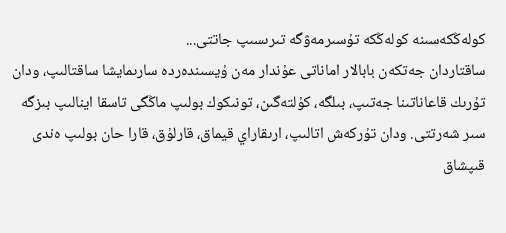كولەڭكەسىنە كولەڭكە تۇسىرمەۋگە تىرىسىپ جاتتى...
ساقتاردان جەتكەن بابالار اماناتى عۇندار مەن ۇيسىندەردە سارىمايشا ساقتالىپ، ودان تۇرىك قاعاناتىنا جەتىپ، بىلگە، كۇلتەگىن، تونىكوك بولىپ ماڭگى تاسقا اينالىپ بىزگە سىر شەرتتى. ودان تۇركەش اتالىپ، ارىقاراي قيماق، قارلۇق، قارا حان بولىپ ەندى قىپشاق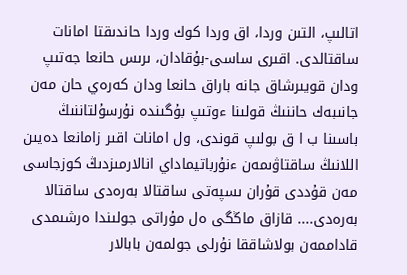اتالىپ، التىن وردا، اق وردا كوك وردا حاندىقتا امانات ساقتالدى. اقىرى ساسى-بۇقادان، ىرىس حانعا جەتىپ ودان قويىرشاق جانە باراق حانعا ودان كەرەي حان مەن جانىبەك حاننىڭ قولىنا ءوتىپ بۇگىندە نۇرسۇلتاننىڭ باسىنا ب ا ق بولىپ قوندى، ول امانات اقىر زامانعا دەيىن اللانىڭ ساقتاۋىمەن ءنۇرباتيماداي انالارمىزدىڭ كوزجاسى مەن قۇددى قۇران ىسپەتى ساقتالا بەرەدى ساقتالا بەرەدى.... قازاق ماڭگى ەل مۇراتى جولىندا ەرشىمدى قاداممەن بولاشاققا نۇرلى جولمەن بابالار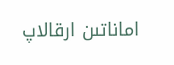اماناتىن ارقالاپ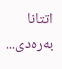اتتانا بەرەدى...